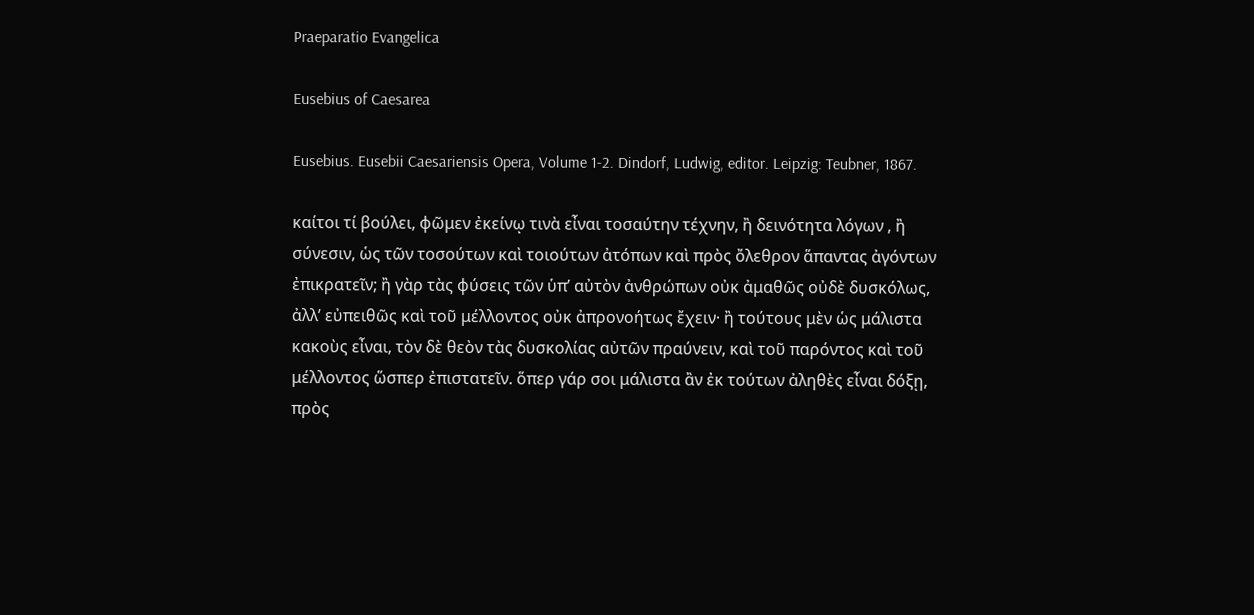Praeparatio Evangelica

Eusebius of Caesarea

Eusebius. Eusebii Caesariensis Opera, Volume 1-2. Dindorf, Ludwig, editor. Leipzig: Teubner, 1867.

καίτοι τί βούλει, φῶμεν ἐκείνῳ τινὰ εἶναι τοσαύτην τέχνην, ἢ δεινότητα λόγων ‚ ἢ σύνεσιν, ὡς τῶν τοσούτων καὶ τοιούτων ἀτόπων καὶ πρὸς ὄλεθρον ἅπαντας ἀγόντων ἐπικρατεῖν; ἢ γὰρ τὰς φύσεις τῶν ὑπ’ αὐτὸν ἀνθρώπων οὐκ ἀμαθῶς οὐδὲ δυσκόλως, ἀλλ’ εὐπειθῶς καὶ τοῦ μέλλοντος οὐκ ἀπρονοήτως ἔχειν· ἢ τούτους μὲν ὡς μάλιστα κακοὺς εἶναι, τὸν δὲ θεὸν τὰς δυσκολίας αὐτῶν πραύνειν, καὶ τοῦ παρόντος καὶ τοῦ μέλλοντος ὥσπερ ἐπιστατεῖν. ὅπερ γάρ σοι μάλιστα ἂν ἐκ τούτων ἀληθὲς εἶναι δόξῃ, πρὸς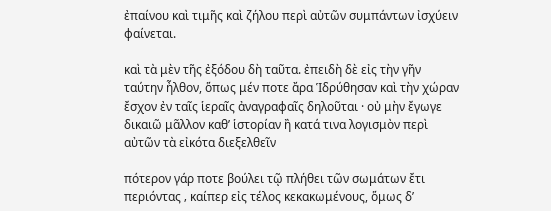ἐπαίνου καὶ τιμῆς καὶ ζήλου περὶ αὐτῶν συμπάντων ἰσχύειν φαίνεται.

καὶ τὰ μὲν τῆς ἐξόδου δὴ ταῦτα. ἐπειδὴ δὲ εἰς τὴν γῆν ταύτην ἦλθον, ὅπως μέν ποτε ἄρα Ἱδρύθησαν καὶ τὴν χώραν ἔσχον ἐν ταῖς ἱεραῖς ἀναγραφαῖς δηλοῦται · οὐ μὴν ἔγωγε δικαιῶ μᾶλλον καθ’ ἱστορίαν ἢ κατά τινα λογισμὸν περὶ αὐτῶν τὰ εἰκότα διεξελθεῖν

πότερον γάρ ποτε βούλει τῷ πλήθει τῶν σωμάτων ἔτι περιόντας ‚ καίπερ εἰς τέλος κεκακωμένους, ὅμως δ’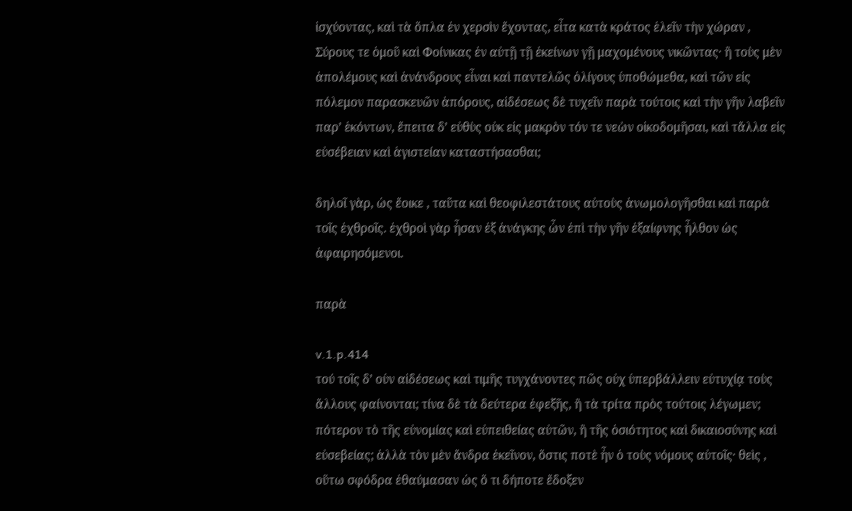ἰσχύοντας, καὶ τὰ ὅπλα ἐν χερσὶν ἔχοντας, εἶτα κατὰ κράτος ἑλεῖν τὴν χώραν ‚ Σύρους τε ὁμοῦ καὶ Φοίνικας ἐν αὐτῇ τῇ ἐκείνων γῇ μαχομένους νικῶντας· ἢ τοὺς μὲν ἀπολέμους καὶ ἀνάνδρους εἶναι καὶ παντελῶς ὀλίγους ὑποθώμεθα, καὶ τῶν εἰς πόλεμον παρασκευῶν ἀπόρους, αἰδέσεως δὲ τυχεῖν παρὰ τούτοις καὶ τὴν γῆν λαβεῖν παρ’ ἑκόντων, ἔπειτα δ’ εὐθὺς οὐκ εἰς μακρὸν τόν τε νεὼν οἰκοδομῆσαι, καὶ τἄλλα εἰς εὐσέβειαν καὶ ἁγιστείαν καταστήσασθαι;

δηλοῖ γὰρ, ὡς ἔοικε ‚ ταῦτα καὶ θεοφιλεστάτους αὐτοὺς ἀνωμολογῆσθαι καὶ παρὰ τοῖς ἐχθροῖς. ἐχθροὶ γὰρ ἦσαν ἐξ ἀνάγκης ὧν ἐπὶ τὴν γῆν ἐξαίφνης ἦλθον ὡς ἀφαιρησόμενοι.

παρὰ

v.1.p.414
τού τοῖς δ’ οὑν αἰδέσεως καὶ τιμῆς τυγχάνοντες πῶς οὐχ ὑπερβάλλειν εὐτυχίᾳ τοὺς ἄλλους φαίνονται; τίνα δὲ τὰ δεύτερα ἐφεξῆς, ἢ τὰ τρίτα πρὸς τούτοις λέγωμεν; πότερον τὸ τῆς εὐνομίας καὶ εὐπειθείας αὐτῶν, ἢ τῆς ὁσιότητος καὶ δικαιοσύνης καὶ εὐσεβείας; ἀλλὰ τὸν μὲν ἄνδρα ἐκεῖνον, ὅστις ποτὲ ἦν ὁ τοὺς νόμους αὐτοῖς· θεὶς ‚ οὕτω σφόδρα ἐθαύμασαν ὡς ὅ τι δήποτε ἔδοξεν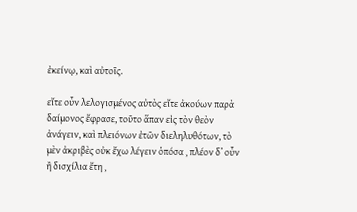ἐκείνῳ, καὶ αὐτοῖς.

εἴτε οὖν λελογισμένος αὐτὸς εἴτε ἀκούων παρὰ δαίμονος ἔφρασε, τοῦτο ἅπαν εἰς τὸν θεὸν ἀνάγειν, καὶ πλειόνων ἐτῶν διεληλυθότων, τὸ μὲν ἀκριβὲς οὐκ ἔχω λέγειν ὁπόσα ‚ πλέον δ’ οὖν ἢ δισχίλια ἔτη ‚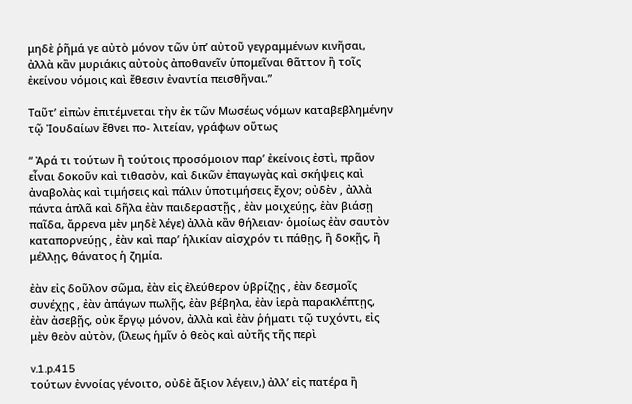μηδὲ ῥῆμά γε αὐτὸ μόνον τῶν ὑπ’ αὐτοῦ γεγραμμένων κινῆσαι, ἀλλὰ κἂν μυριάκις αὐτοὺς ἀποθανεῖν ὑπομεῖναι θᾶττον ἢ τοῖς ἐκείνου νόμοις καὶ ἔθεσιν ἐναντία πεισθῆναι.”

Ταῦτ’ εἰπὼν ἐπιτέμνεται τὴν ἐκ τῶν Μωσέως νόμων καταβεβλημένην τῷ Ἰουδαίων ἔθνει πο- λιτείαν, γράφων οὕτως

“ Ἀρά τι τούτων ἢ τούτοις προσόμοιον παρ’ ἐκείνοις ἐστὶ, πρᾶον εἶναι δοκοῦν καὶ τιθασὸν, καὶ δικῶν ἐπαγωγὰς καὶ σκήψεις καὶ ἀναβολὰς καὶ τιμήσεις καὶ πάλιν ὑποτιμήσεις ἔχον; οὐδὲν ‚ ἀλλὰ πάντα ἁπλᾶ καὶ δῆλα ἐὰν παιδεραστῇς ‚ ἐὰν μοιχεύῃς, ἐὰν βιάσῃ παῖδα, ἄρρενα μὲν μηδὲ λέγε) ἀλλὰ κἂν θήλειαν· ὁμοίως ἐὰν σαυτὸν καταπορνεύῃς ‚ ἐὰν καὶ παρ’ ἡλικίαν αἰσχρόν τι πάθῃς, ἢ δοκῇς, ἢ μέλλῃς, θάνατος ἡ ζημία.

ἐὰν εἰς δοῦλον σῶμα, ἐὰν εἰς ἐλεύθερον ὑβρίζῃς ‚ ἐὰν δεσμοῖς συνέχῃς ‚ ἐὰν ἀπάγων πωλῇς, ἐὰν βέβηλα, ἐὰν ἱερὰ παρακλέπτῃς, ἐὰν ἀσεβῇς, οὐκ ἔργῳ μόνον, ἀλλὰ καὶ ἐὰν ῥήματι τῷ τυχόντι, εἰς μὲν θεὸν αὐτὸν, (ἵλεως ἡμῖν ὁ θεὸς καὶ αὐτῆς τῆς περὶ

v.1.p.415
τούτων ἐννοίας γένοιτο, οὐδὲ ἄξιον λέγειν,) ἀλλ’ εἰς πατέρα ἢ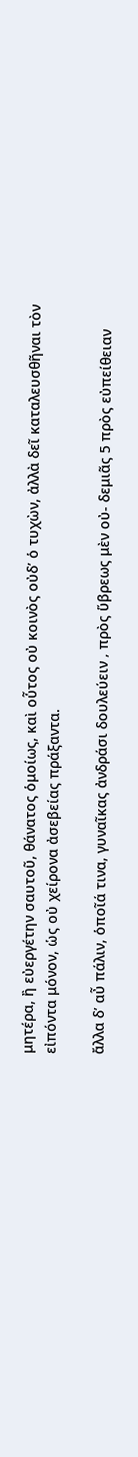μητέρα, ἢ εὐεργέτην σαυτοῦ, θάνατος ὁμοίως, καὶ οὗτος οὐ κοινὸς οὐδ’ ὁ τυχὼν, ἀλλὰ δεῖ καταλευσθῆναι τὸν εἰπόντα μόνον, ὡς οὐ χείρονα ἀσεβείας πράξαντα.

ἄλλα δ’ αὖ πάλιν, ὁποῖά τινα, γυναῖκας ἀνδράσι δουλεύειν ‚ πρὸς ὕβρεως μὲν οὐ- δεμιᾶς 5 πρὸς εὐπείθειαν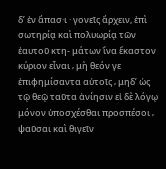δ’ ἐν ἅπασ·ι · γονεῖς ἄρχειν, ἐπὶ σωτηρίᾳ καὶ πολυωρίᾳ τῶν ἑαυτοῦ κτη- μάτων ἴνα ἕκαστον κύριον εἶναι ‚ μὴ θεόν γε ἐπιφημίσαντα αὐτοῖς ‚ μηδ’ ὡς τῷ θεῷ ταῦτα ἀνίησιν εἰ δὲ λόγῳ μόνον ὑποσχέσθαι προσπέσοι ‚ ψαῦσαι καὶ θιγεῖν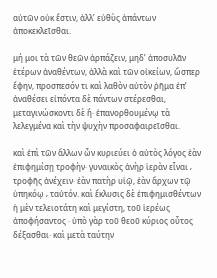αὐτῶν οὐκ ἔστιν, ἀλλ’ εὐθὺς ἁπάντων ἀποκεκλεῖσθαι.

μή μοι τὰ τῶν θεῶν ἁρπάζειν, μηδ’ ἀποσυλᾶν ἑτέρων ἀναθέντων, ἀλλὰ καὶ τῶν οἰκείων, ὥσπερ ἔφην, προσπεσόν τι καὶ λαθὸν αὐτὸν ῥῆμα ἐπ’ ἀναθέσει εἰπόντα δὲ πάντων στέρεσθαι, μεταγινώσκοντι δὲ ἢ· ἐπανορθουμένῳ τὰ λελεγμένα καὶ τὴν ψυχὴν προσαφαιρεῖσθαι.

καὶ ἐπὶ τῶν ἄλλων ὧν κυριεύει ὁ αὐτὸς λόγος ἐὰν ἐπιφημίσῃ τροφὴν· γυναικὸς ἀνὴρ ἱερὰν εἶναι ‚ τροφῆς ἀνέχειν· ἐὰν πατὴρ υἱῷ, ἐὰν ἄρχων τῷ ὑπηκόῳ ‚ ταὐτόν. καὶ ἔκλυσις δὲ ἐπιφημισθέντων ἡ μὲν τελειοτάτη καὶ μεγίστη, τοῦ ἱερέως ἀποφήσαντος · ὑπὸ γὰρ τοῦ θεοῦ κύριος οὗτος δέξασθαι· καὶ μετὰ ταύτην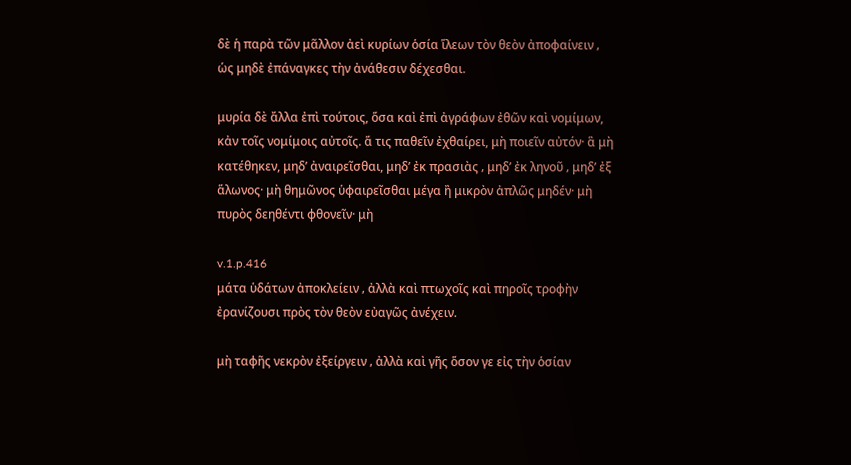δὲ ἡ παρὰ τῶν μᾶλλον ἀεὶ κυρίων ὁσία ἵλεων τὸν θεὸν ἀποφαίνειν ‚ ὡς μηδὲ ἐπάναγκες τὴν ἀνάθεσιν δέχεσθαι.

μυρία δὲ ἄλλα ἐπὶ τούτοις, ὅσα καὶ ἐπὶ ἀγράφων ἐθῶν καὶ νομίμων, κἀν τοῖς νομίμοις αὐτοῖς. ἅ τις παθεῖν ἐχθαίρει, μὴ ποιεῖν αὐτόν· ἃ μὴ κατέθηκεν, μηδ’ ἀναιρεῖσθαι, μηδ’ ἐκ πρασιὰς ‚ μηδ’ ἐκ ληνοῦ ‚ μηδ’ ἐξ ἅλωνος· μὴ θημῶνος ὑφαιρεῖσθαι μέγα ἢ μικρὸν ἀπλῶς μηδέν· μὴ πυρὸς δεηθέντι φθονεῖν· μὴ

v.1.p.416
μάτα ὑδάτων ἀποκλείειν ‚ ἀλλὰ καὶ πτωχοῖς καὶ πηροῖς τροφὴν ἐρανίζουσι πρὸς τὸν θεὸν εὐαγῶς ἀνέχειν.

μὴ ταφῆς νεκρὸν ἐξείργειν ‚ ἀλλὰ καὶ γῆς ὅσον γε εἰς τὴν ὁσίαν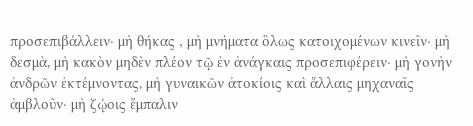προσεπιβάλλειν· μὴ θήκας ‚ μὴ μνήματα ὅλως κατοιχομένων κινεῖν· μὴ δεσμὰ, μὴ κακὸν μηδὲν πλέον τῷ ἐν ἀνάγκαις προσεπιφέρειν· μὴ γονὴν ἀνδρῶν ἐκτέμνοντας, μὴ γυναικῶν ἀτοκίοις καὶ ἄλλαις μηχαναῖς ἀμβλοῦν· μὴ ζῴοις ἔμπαλιν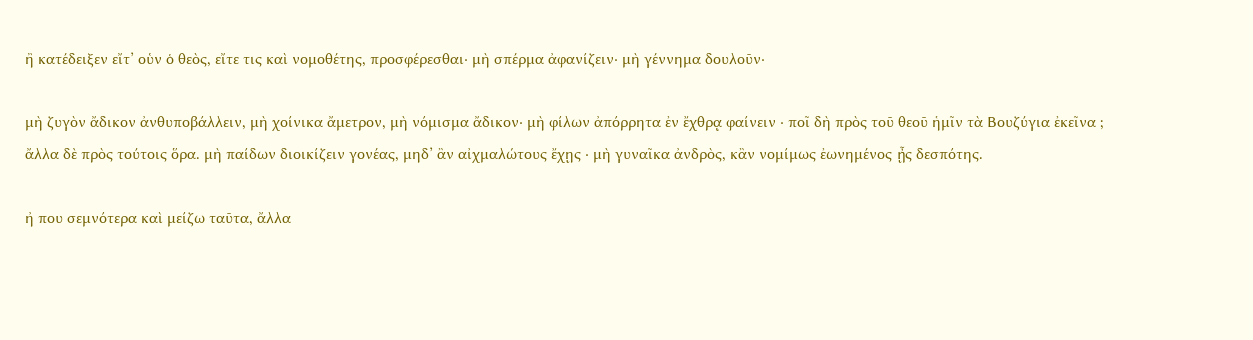ἢ κατέδειξεν εἴτ’ οὑν ὁ θεὸς, εἴτε τις καὶ νομοθέτης, προσφέρεσθαι· μὴ σπέρμα ἀφανίζειν· μὴ γέννημα δουλοῦν·

μὴ ζυγὸν ἄδικον ἀνθυποβάλλειν, μὴ χοίνικα ἄμετρον, μὴ νόμισμα ἄδικον· μὴ φίλων ἀπόρρητα ἐν ἔχθρᾳ φαίνειν · ποῖ δὴ πρὸς τοῦ θεοῦ ἡμῖν τὰ Βουζύγια ἐκεῖνα ; ἄλλα δὲ πρὸς τούτοις ὅρα. μὴ παίδων διοικίζειν γονέας, μηδ’ ἂν αἰχμαλώτους ἔχῃς · μὴ γυναῖκα ἀνδρὸς, κἂν νομίμως ἐωνημένος ᾖς δεσπότης.

ἠ που σεμνότερα καὶ μείζω ταῦτα, ἄλλα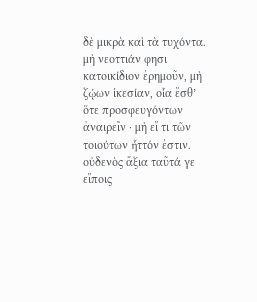δὲ μικρὰ καὶ τὰ τυχόντα. μὴ νεοττιάν φησι κατοικίδιον ἐρημοῦν, μὴ ζῴων ἱκεσίαν, οἷα ἔσθ’ ὅτε προσφευγόντων ἀναιρεῖν · μὴ εἴ τι τῶν τοιούτων ἧττόν ἐστιν. οὐδενὸς ἄξια ταῦτά γε εἴποις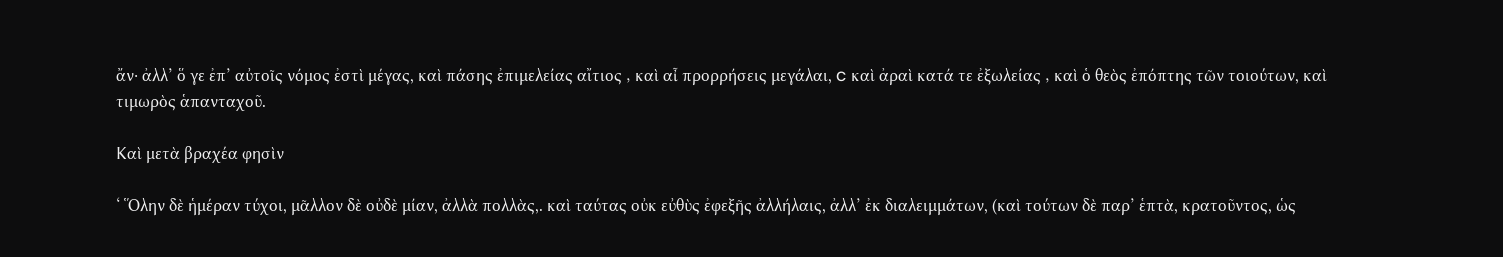ἄν· ἀλλ’ ὅ γε ἐπ’ αὐτοῖς νόμος ἐστὶ μέγας, καὶ πάσης ἐπιμελείας αἴτιος ‚ καὶ αἶ προρρήσεις μεγάλαι, c καὶ ἀραὶ κατά τε ἐξωλείας ‚ καὶ ὁ θεὸς ἐπόπτης τῶν τοιούτων, καὶ τιμωρὸς ἁπανταχοῦ.

Καὶ μετὰ βραχέα φησὶν

‘ Ὅλην δὲ ἡμέραν τύχοι, μᾶλλον δὲ οὐδὲ μίαν, ἀλλὰ πολλὰς,. καὶ ταύτας οὐκ εὐθὺς ἐφεξῆς ἀλλήλαις, ἀλλ’ ἐκ διαλειμμάτων, (καὶ τούτων δὲ παρ’ ἑπτὰ, κρατοῦντος, ὡς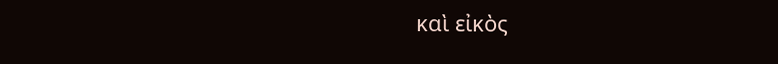καὶ εἰκὸς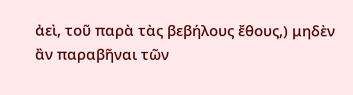ἀεὶ, τοῦ παρὰ τὰς βεβήλους ἔθους,) μηδὲν ἂν παραβῆναι τῶν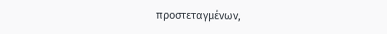προστεταγμένων,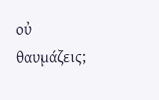οὐ θαυμάζεις;